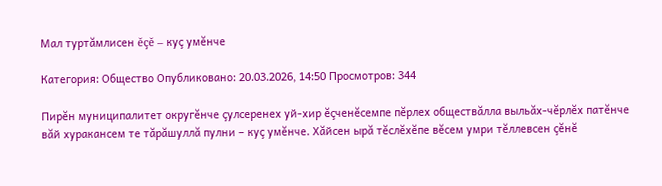Мал туртăмлисен ĕçĕ – куç умĕнче

Категория: Общество Опубликовано: 20.03.2026, 14:50 Просмотров: 344

Пирĕн муниципалитет округĕнче çулсеренех уй-хир ĕçченĕсемпе пĕрлех обществăлла выльăх-чĕрлĕх патĕнче вăй хуракансем те тăрăшуллă пулни – куç умĕнче. Хăйсен ырă тĕслĕхĕпе вĕсем умри тĕллевсен çĕнĕ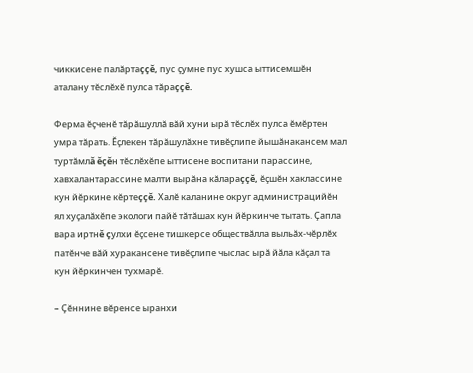чиккисене палăртаççĕ, пус çумне пус хушса ыттисемшĕн аталану тĕслĕхĕ пулса тăраççĕ.

Ферма ĕçченĕ тăрăшуллă вăй хуни ырă тĕслĕх пулса ĕмĕртен умра тăрать. Ĕçлекен тăрăшулăхне тивĕçлипе йышăнакансем мал туртăмлă ĕçĕн тĕслĕхĕпе ыттисене воспитани парассине, хавхалантарассине малти вырăна кăлараççĕ, ĕçшĕн хаклассине кун йĕркине кĕртеççĕ. Халĕ каланине округ администрацийĕн ял хуçалăхĕпе экологи пайĕ тăтăшах кун йĕркинче тытать. Çапла вара иртнĕ çулхи ĕçсене тишкерсе обществăлла выльăх-чĕрлĕх патĕнче вăй хуракансене тивĕçлипе чыслас ырă йăла кăçал та кун йĕркинчен тухмарĕ.

– Çĕннине вĕренсе ыранхи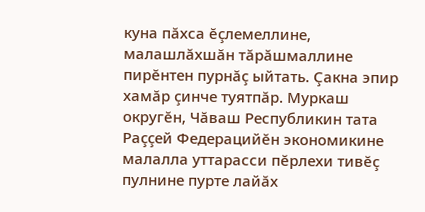куна пăхса ĕçлемеллине, малашлăхшăн тăрăшмаллине пирĕнтен пурнăç ыйтать. Çакна эпир хамăр çинче туятпăр. Муркаш округĕн, Чăваш Республикин тата Раççей Федерацийĕн экономикине малалла уттарасси пĕрлехи тивĕç пулнине пурте лайăх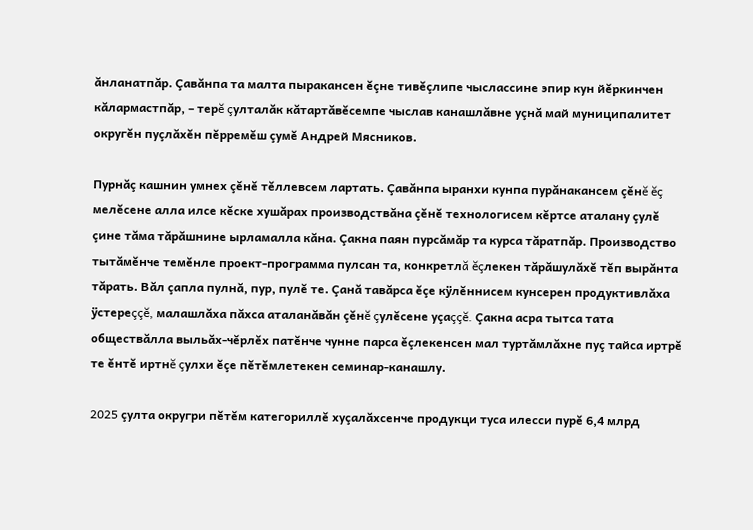ăнланатпăр. Çавăнпа та малта пыракансен ĕçне тивĕçлипе чыслассине эпир кун йĕркинчен кăлармастпăр, – терĕ çулталăк кăтартăвĕсемпе чыслав канашлăвне уçнă май муниципалитет округĕн пуçлăхĕн пĕрремĕш çумĕ Андрей Мясников.

Пурнăç кашнин умнех çĕнĕ тĕллевсем лартать. Çавăнпа ыранхи кунпа пурăнакансем çĕнĕ ĕç мелĕсене алла илсе кĕске хушăрах производствăна çĕнĕ технологисем кĕртсе аталану çулĕ çине тăма тăрăшнине ырламалла кăна. Çакна паян пурсăмăр та курса тăратпăр. Производство тытăмĕнче темĕнле проект-программа пулсан та, конкретлă ĕçлекен тăрăшулăхĕ тĕп вырăнта тăрать. Вăл çапла пулнă, пур, пулĕ те. Çанă тавăрса ĕçе кÿлĕннисем кунсерен продуктивлăха ÿстереççĕ, малашлăха пăхса аталанăвăн çĕнĕ çулĕсене уçаççĕ. Çакна асра тытса тата обществăлла выльăх-чĕрлĕх патĕнче чунне парса ĕçлекенсен мал туртăмлăхне пуç тайса иртрĕ те ĕнтĕ иртнĕ çулхи ĕçе пĕтĕмлетекен семинар-канашлу.

2025 çулта округри пĕтĕм категориллĕ хуçалăхсенче продукци туса илесси пурĕ 6,4 млрд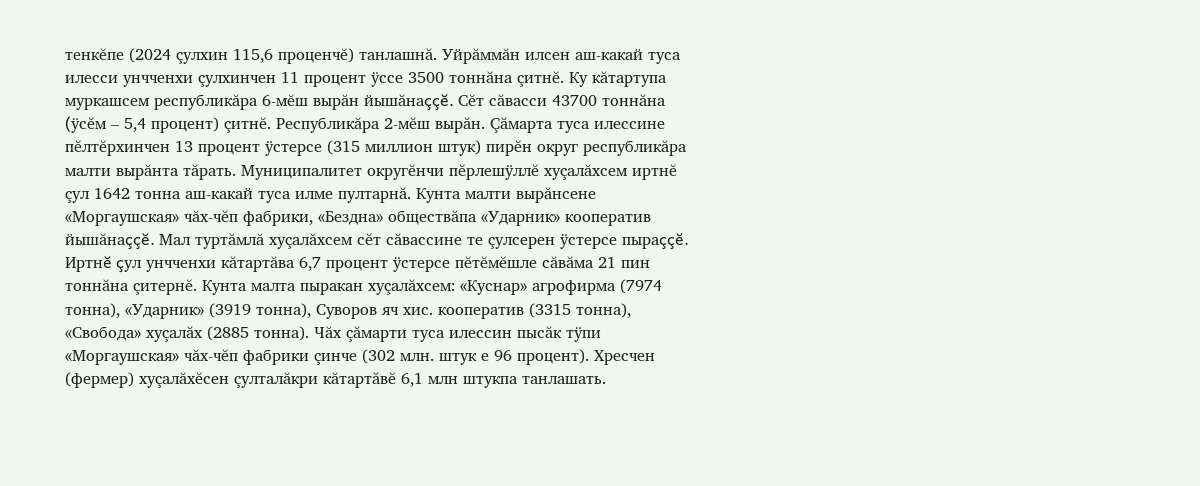тенкĕпе (2024 çулхин 115,6 проценчĕ) танлашнă. Уйрăммăн илсен аш-какай туса илесси унчченхи çулхинчен 11 процент ÿссе 3500 тоннăна çитнĕ. Ку кăтартупа муркашсем республикăра 6-мĕш вырăн йышăнаççĕ. Сĕт сăвасси 43700 тоннăна (ÿсĕм – 5,4 процент) çитнĕ. Республикăра 2-мĕш вырăн. Çăмарта туса илессине пĕлтĕрхинчен 13 процент ÿстерсе (315 миллион штук) пирĕн округ республикăра малти вырăнта тăрать. Муниципалитет округĕнчи пĕрлешÿллĕ хуçалăхсем иртнĕ çул 1642 тонна аш-какай туса илме пултарнă. Кунта малти вырăнсене «Моргаушская» чăх-чĕп фабрики, «Бездна» обществăпа «Ударник» кооператив йышăнаççĕ. Мал туртăмлă хуçалăхсем сĕт сăвассине те çулсерен ÿстерсе пыраççĕ. Иртнĕ çул унчченхи кăтартăва 6,7 процент ÿстерсе пĕтĕмĕшле сăвăма 21 пин тоннăна çитернĕ. Кунта малта пыракан хуçалăхсем: «Куснар» агрофирма (7974 тонна), «Ударник» (3919 тонна), Суворов яч хис. кооператив (3315 тонна), «Свобода» хуçалăх (2885 тонна). Чăх çăмарти туса илессин пысăк тÿпи «Моргаушская» чăх-чĕп фабрики çинче (302 млн. штук е 96 процент). Хресчен (фермер) хуçалăхĕсен çулталăкри кăтартăвĕ 6,1 млн штукпа танлашать.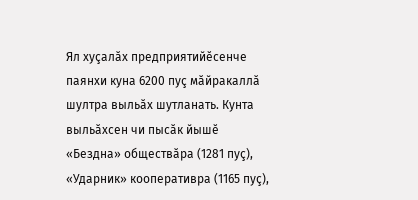Ял хуçалăх предприятийĕсенче паянхи куна 6200 пуç мăйракаллă шултра выльăх шутланать. Кунта выльăхсен чи пысăк йышĕ «Бездна» обществăра (1281 пуç), «Ударник» кооперативра (1165 пуç),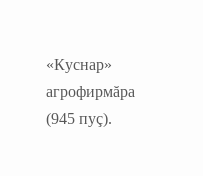«Куснар» агрофирмăра (945 пуç).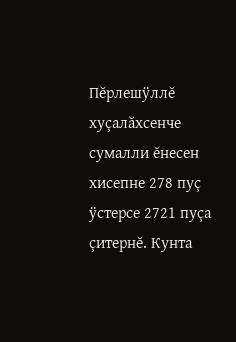Пĕрлешÿллĕ хуçалăхсенче сумалли ĕнесен хисепне 278 пуç ÿстерсе 2721 пуçа çитернĕ. Кунта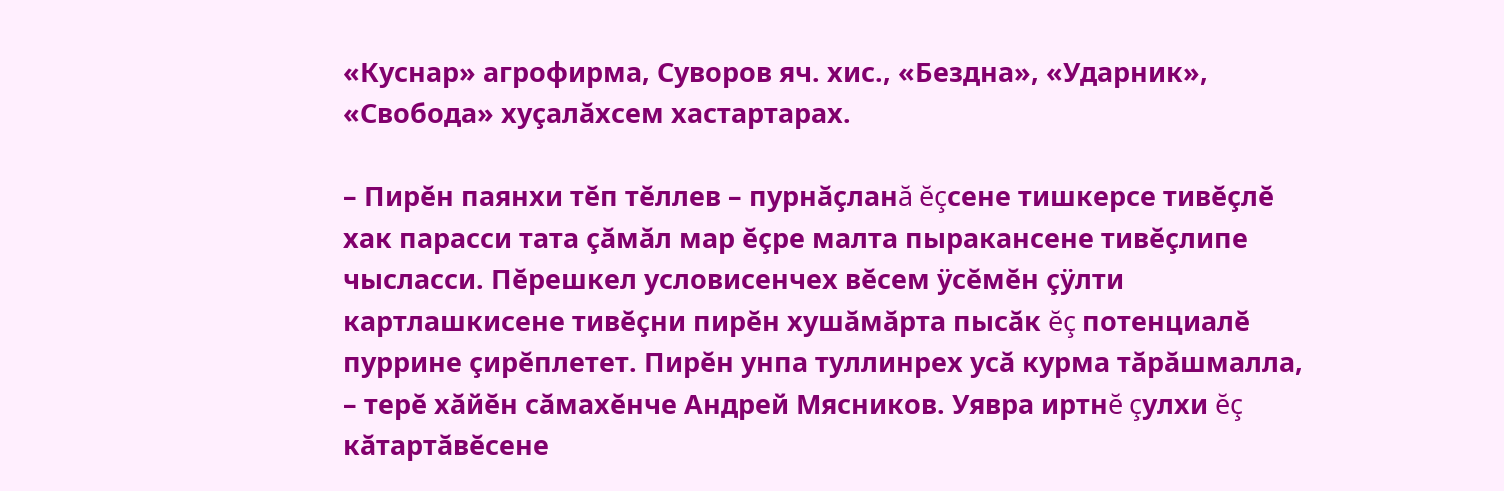«Куснар» агрофирма, Суворов яч. хис., «Бездна», «Ударник», «Свобода» хуçалăхсем хастартарах.

– Пирĕн паянхи тĕп тĕллев – пурнăçланă ĕçсене тишкерсе тивĕçлĕ хак парасси тата çăмăл мар ĕçре малта пыракансене тивĕçлипе чысласси. Пĕрешкел условисенчех вĕсем ÿсĕмĕн çÿлти картлашкисене тивĕçни пирĕн хушăмăрта пысăк ĕç потенциалĕ пуррине çирĕплетет. Пирĕн унпа туллинрех усă курма тăрăшмалла, – терĕ хăйĕн сăмахĕнче Андрей Мясников. Уявра иртнĕ çулхи ĕç кăтартăвĕсене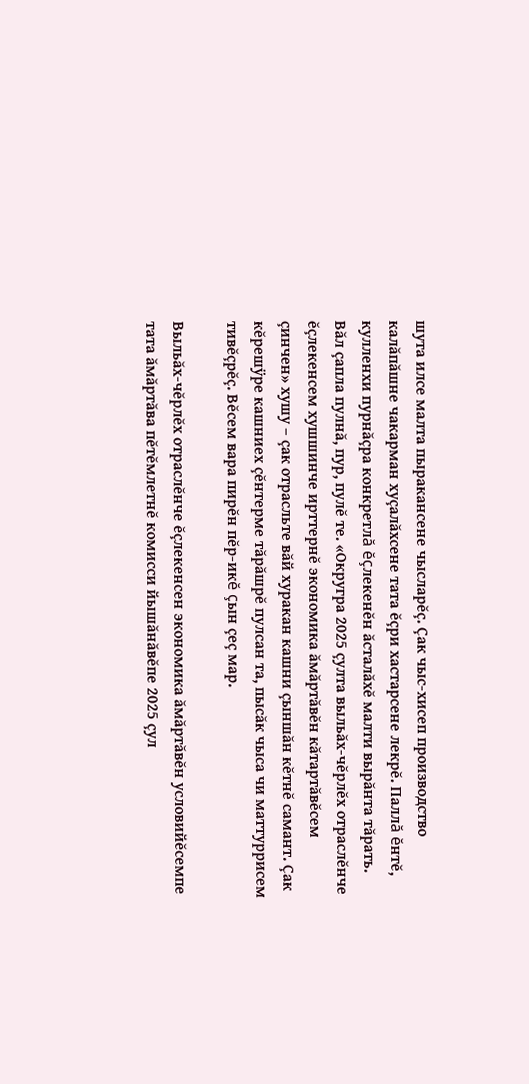шута илсе малта пыракансене чысларĕç. Çак чыс-хисеп производство калăпăшне чакарман хуçалăхсене тата ĕçри хастарсене лекрĕ. Паллă ĕнтĕ, кулленхи пурнăçра конкретлă ĕçлекенĕн ăсталăхĕ малти вырăнта тăрать. Вăл çапла пулнă, пур, пулĕ те. «Округра 2025 çулта выльăх-чĕрлĕх отраслĕнче ĕçлекенсем хушшинче ирттернĕ экономика ăмăртăвĕн кăтартăвĕсем çинчен» хушу – çак отрасльте вăй хуракан кашни çыншăн кĕтнĕ самант. Çак кĕрешÿре кашниех çĕнтерме тăрăшрĕ пулсан та, пысăк чыса чи маттуррисем тивĕçрĕç. Вĕсем вара пирĕн пĕр-икĕ çын çеç мар.

Выльăх-чĕрлĕх отраслĕнче ĕçлекенсен экономика ăмăртăвĕн условийĕсемпе тата ăмăртăва пĕтĕмлетнĕ комисси йышăнăвĕпе 2025 çул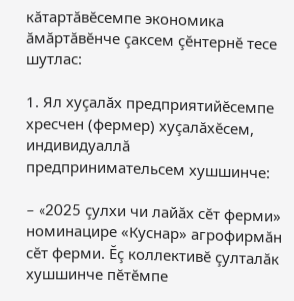кăтартăвĕсемпе экономика ăмăртăвĕнче çаксем çĕнтернĕ тесе шутлас:

1. Ял хуçалăх предприятийĕсемпе хресчен (фермер) хуçалăхĕсем, индивидуаллă предпринимательсем хушшинче:

– «2025 çулхи чи лайăх сĕт ферми» номинацире «Куснар» агрофирмăн сĕт ферми. Ĕç коллективĕ çулталăк хушшинче пĕтĕмпе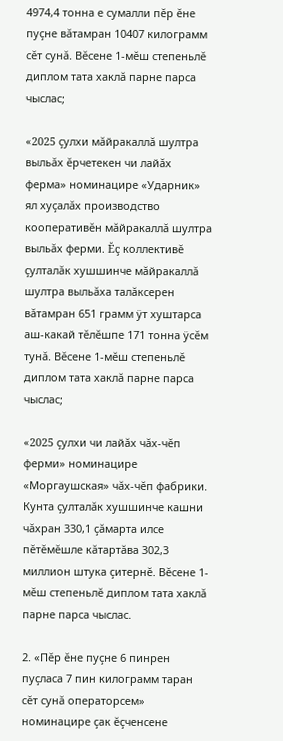4974,4 тонна е сумалли пĕр ĕне пуçне вăтамран 10407 килограмм сĕт сунă. Вĕсене 1-мĕш степеньлĕ диплом тата хаклă парне парса чыслас;

«2025 çулхи мăйракаллă шултра выльăх ĕрчетекен чи лайăх ферма» номинацире «Ударник» ял хуçалăх производство кооперативĕн мăйракаллă шултра выльăх ферми. Ĕç коллективĕ çулталăк хушшинче мăйракаллă шултра выльăха талăксерен вăтамран 651 грамм ÿт хуштарса аш-какай тĕлĕшпе 171 тонна ÿсĕм тунă. Вĕсене 1-мĕш степеньлĕ диплом тата хаклă парне парса чыслас;

«2025 çулхи чи лайăх чăх-чĕп ферми» номинацире «Моргаушская» чăх-чĕп фабрики. Кунта çулталăк хушшинче кашни чăхран 330,1 çăмарта илсе пĕтĕмĕшле кăтартăва 302,3 миллион штука çитернĕ. Вĕсене 1-мĕш степеньлĕ диплом тата хаклă парне парса чыслас.

2. «Пĕр ĕне пуçне 6 пинрен пуçласа 7 пин килограмм таран сĕт сунă операторсем» номинацире çак ĕçченсене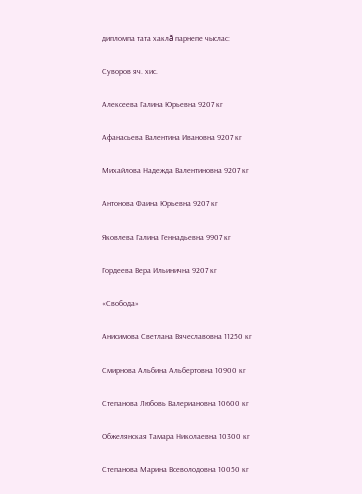дипломпа тата хаклă парнепе чыслас:

Суворов яч. хис.

Алексеева Галина Юрьевна 9207 кг

Афанасьева Валентина Ивановна 9207 кг

Михайлова Надежда Валентиновна 9207 кг

Антонова Фаина Юрьевна 9207 кг

Яковлева Галина Геннадьевна 9907 кг

Гордеева Вера Ильинична 9207 кг

«Свобода»

Анисимова Светлана Вячеславовна 11250 кг

Смирнова Альбина Альбертовна 10900 кг

Степанова Любовь Валериановна 10600 кг

Обжелянская Тамара Николаевна 10300 кг

Степанова Марина Всеволодовна 10050 кг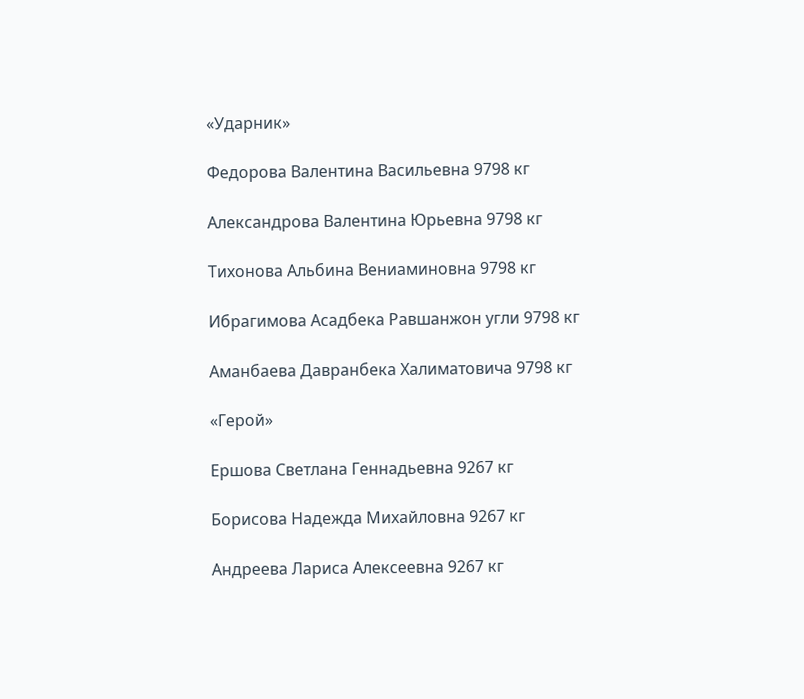«Ударник»

Федорова Валентина Васильевна 9798 кг

Александрова Валентина Юрьевна 9798 кг

Тихонова Альбина Вениаминовна 9798 кг

Ибрагимова Асадбека Равшанжон угли 9798 кг

Аманбаева Давранбека Халиматовича 9798 кг

«Герой»

Ершова Светлана Геннадьевна 9267 кг

Борисова Надежда Михайловна 9267 кг

Андреева Лариса Алексеевна 9267 кг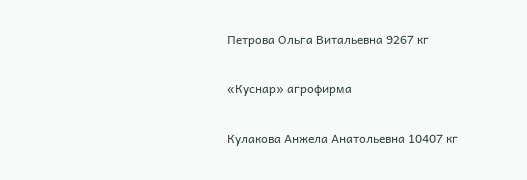Петрова Ольга Витальевна 9267 кг

«Куснар» агрофирма

Кулакова Анжела Анатольевна 10407 кг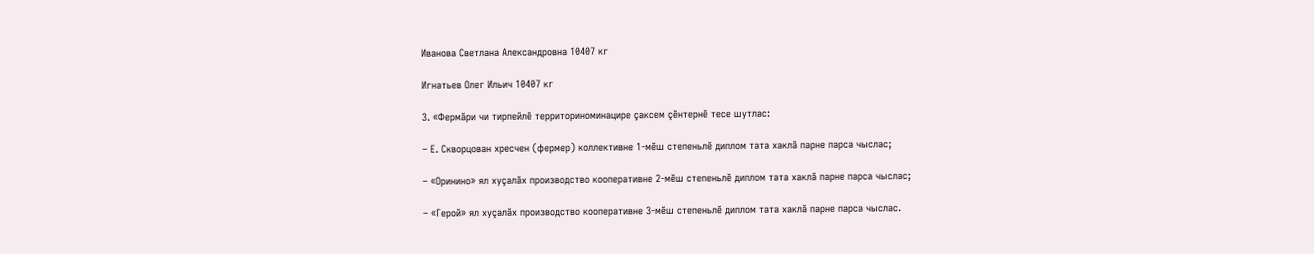Иванова Светлана Александровна 10407 кг

Игнатьев Олег Ильич 10407 кг

3. «Фермăри чи тирпейлĕ территориноминацире çаксем çĕнтернĕ тесе шутлас:

– Е. Скворцован хресчен (фермер) коллективне 1-мĕш степеньлĕ диплом тата хаклă парне парса чыслас;

– «Оринино» ял хуçалăх производство кооперативне 2-мĕш степеньлĕ диплом тата хаклă парне парса чыслас;

– «Герой» ял хуçалăх производство кооперативне 3-мĕш степеньлĕ диплом тата хаклă парне парса чыслас.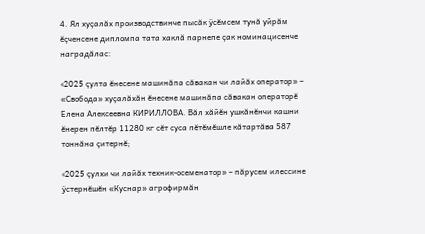4. Ял хуçалăх производствинче пысăк ÿсĕмсем тунă уйрăм ĕçченсене дипломпа тата хаклă парнепе çак номинацисенче наградăлас:

«2025 çулта ĕнесене машинăпа сăвакан чи лайăх оператор» – «Свобода» хуçалăхăн ĕнесене машинăпа сăвакан операторĕ Елена Алексеевна КИРИЛЛОВА. Вăл хăйĕн ушкăнĕнчи кашни ĕнерен пĕлтĕр 11280 кг сĕт суса пĕтĕмĕшле кăтартăва 587 тоннăна çитернĕ;

«2025 çулхи чи лайăх техник-осеменатор» – пăрусем илессине ÿстернĕшĕн «Куснар» агрофирмăн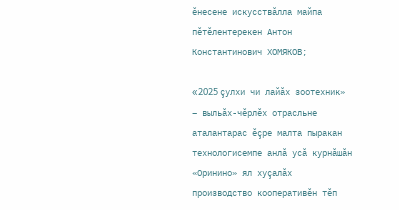ĕнесене искусствăлла майпа пĕтĕлентерекен Антон Константинович ХОМЯКОВ;

«2025 çулхи чи лайăх зоотехник» – выльăх-чĕрлĕх отрасльне аталантарас ĕçре малта пыракан технологисемпе анлă усă курнăшăн «Оринино» ял хуçалăх производство кооперативĕн тĕп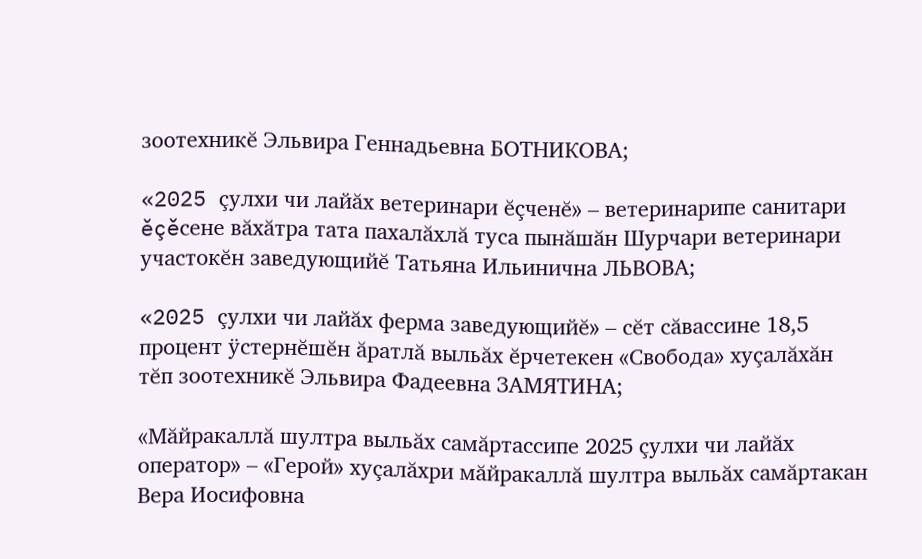зоотехникĕ Эльвира Геннадьевна БОТНИКОВА;

«2025 çулхи чи лайăх ветеринари ĕçченĕ» – ветеринарипе санитари ĕçĕсене вăхăтра тата пахалăхлă туса пынăшăн Шурчари ветеринари участокĕн заведующийĕ Татьяна Ильинична ЛЬВОВА;

«2025 çулхи чи лайăх ферма заведующийĕ» – сĕт сăвассине 18,5 процент ÿстернĕшĕн ăратлă выльăх ĕрчетекен «Свобода» хуçалăхăн тĕп зоотехникĕ Эльвира Фадеевна ЗАМЯТИНА;

«Мăйракаллă шултра выльăх самăртассипе 2025 çулхи чи лайăх оператор» – «Герой» хуçалăхри мăйракаллă шултра выльăх самăртакан Вера Иосифовна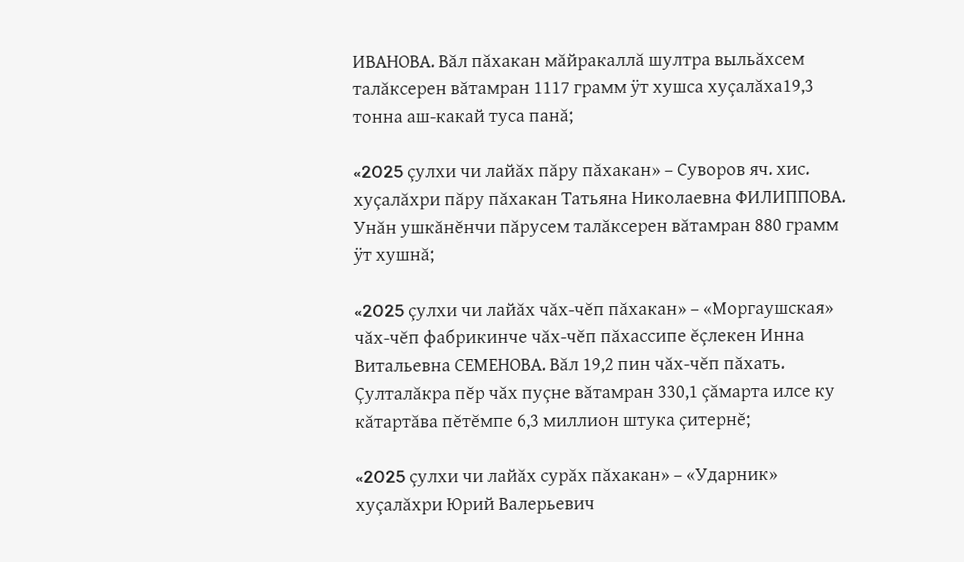ИВАНОВА. Вăл пăхакан мăйракаллă шултра выльăхсем талăксерен вăтамран 1117 грамм ÿт хушса хуçалăха19,3 тонна аш-какай туса панă;

«2025 çулхи чи лайăх пăру пăхакан» – Суворов яч. хис. хуçалăхри пăру пăхакан Татьяна Николаевна ФИЛИППОВА. Унăн ушкăнĕнчи пăрусем талăксерен вăтамран 880 грамм ÿт хушнă;

«2025 çулхи чи лайăх чăх-чĕп пăхакан» – «Моргаушская» чăх-чĕп фабрикинче чăх-чĕп пăхассипе ĕçлекен Инна Витальевна СЕМЕНОВА. Вăл 19,2 пин чăх-чĕп пăхать. Çулталăкра пĕр чăх пуçне вăтамран 330,1 çăмарта илсе ку кăтартăва пĕтĕмпе 6,3 миллион штука çитернĕ;

«2025 çулхи чи лайăх сурăх пăхакан» – «Ударник» хуçалăхри Юрий Валерьевич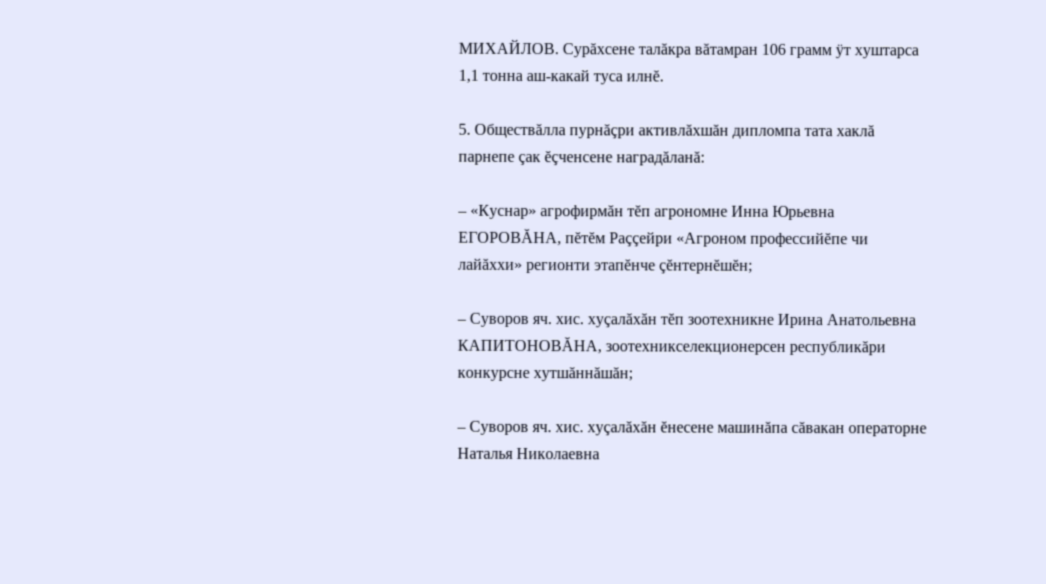МИХАЙЛОВ. Сурăхсене талăкра вăтамран 106 грамм ÿт хуштарса 1,1 тонна аш-какай туса илнĕ.

5. Обществăлла пурнăçри активлăхшăн дипломпа тата хаклă парнепе çак ĕçченсене наградăланă:

– «Куснар» агрофирмăн тĕп агрономне Инна Юрьевна ЕГОРОВĂНА, пĕтĕм Раççейри «Агроном профессийĕпе чи лайăххи» регионти этапĕнче çĕнтернĕшĕн;

– Суворов яч. хис. хуçалăхăн тĕп зоотехникне Ирина Анатольевна КАПИТОНОВĂНА, зоотехникселекционерсен республикăри конкурсне хутшăннăшăн;

– Суворов яч. хис. хуçалăхăн ĕнесене машинăпа сăвакан операторне Наталья Николаевна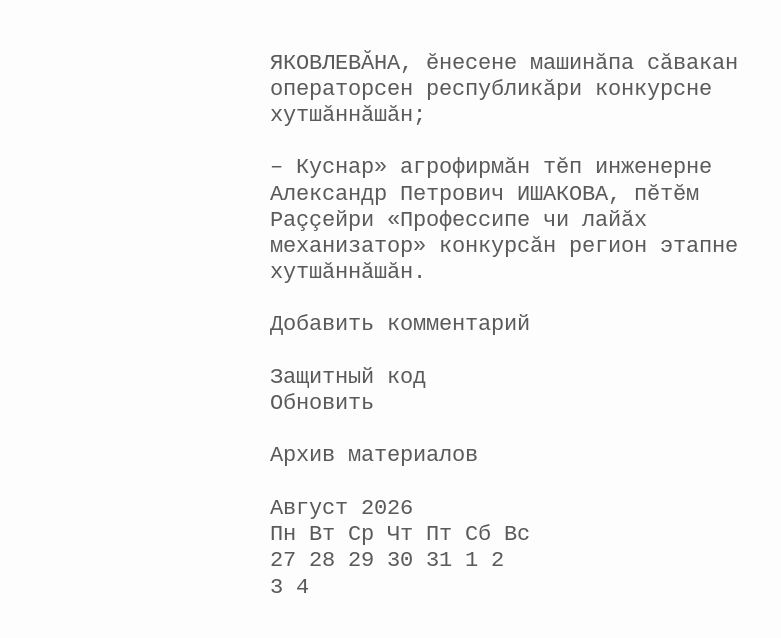ЯКОВЛЕВĂНА, ĕнесене машинăпа сăвакан операторсен республикăри конкурсне хутшăннăшăн;

– Куснар» агрофирмăн тĕп инженерне Александр Петрович ИШАКОВА, пĕтĕм Раççейри «Профессипе чи лайăх механизатор» конкурсăн регион этапне хутшăннăшăн.

Добавить комментарий

Защитный код
Обновить

Архив материалов

Август 2026
Пн Вт Ср Чт Пт Сб Вс
27 28 29 30 31 1 2
3 4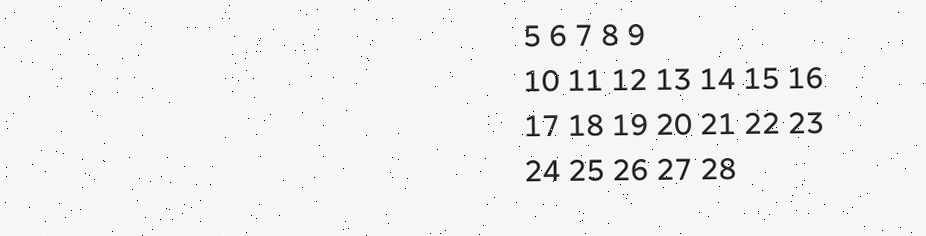5 6 7 8 9
10 11 12 13 14 15 16
17 18 19 20 21 22 23
24 25 26 27 28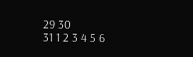29 30
31 1 2 3 4 5 6